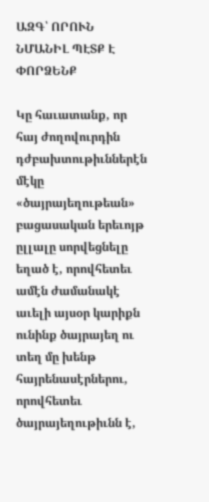ԱԶԳ՝ ՈՐՈՒՆ ՆՄԱՆԻԼ ՊԷՏՔ Է ՓՈՐՁԵՆՔ

Կը հաւատանք, որ հայ ժողովուրդին դժբախտութիւններէն մէկը «ծայրայեղութեան» բացասական երեւոյթ ըլլալը սորվեցնելը եղած է, որովհետեւ ամէն ժամանակէ աւելի այսօր կարիքն ունինք ծայրայեղ ու տեղ մը խենթ հայրենասէրներու, որովհետեւ ծայրայեղութիւնն է,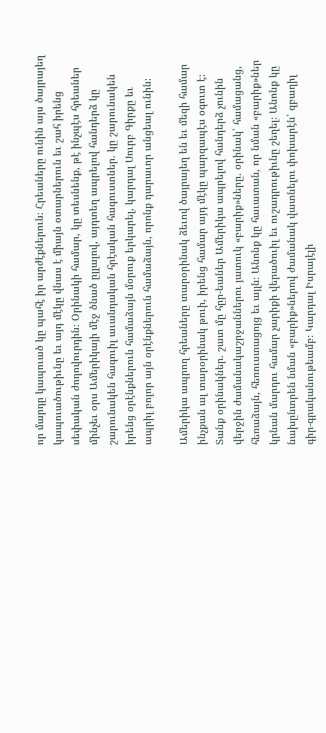որ մարդը կապուած կը պահէ իր արժէքներուն։ Հրեաները ունին այս ծայրայեղ կապուածութիւնը եւ այդ մէկը վնաս է միայն օտարներուն եւ շահ իրենց սեփական ժողովուրդին։ Օրինակի համար, կը տեսնենք, թէ ինչպէս հրեաներ մինչեւ օրս Ամերիկայի մէջ ծնած ըլլալով, այդտեղ ապրելով հանդերձ կը շարունակեն հագուիլ աւանդական հրէական հագուստներ. կը շարունակեն իրենց օրէնքներուն համաձայն մօրուք երկարել, կարդալ Սուրբ Գիրքը եւ ապրիլ բոլոր այն օրէնքներուն համաձայն, որոնք դարաւոր անցեալ ունին:

Ամերիկա ապրող հրեաները տարօրինակ ձեւով ծայրայեղ են եւ մեզի համար ինչքան ալ տարօրինակ թուի, իրենց համար այդ մէկը պարզապէս օգուտ է։ Տանք օրինակներ. շատ մը հըր-եաներ Ամերիկա ապրելով հանդերձ չունին վերջին ժամանակաշրջաններու յատուկ «բարիք»ները. օրինակ՝ համացանց, հեռաձայն, հեռուստացոյց եւ այլն։ Անոնք կը հաւատան, որ նման «բարիք»ներ կրնան մարդու համար չարիքի վերածուիլ եւ ուշադրութիւնը շեղել։ Անոնք կը նախընտրեն նման «բարիք»ներով ժամանակ վատնելու փոխարէն՝ զբաղիլ գիր-գրականութեամբ։ Կարդալ Իսրայէլի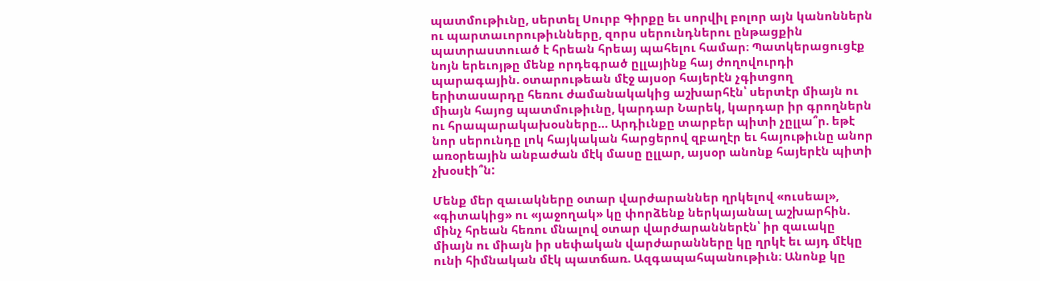պատմութիւնը, սերտել Սուրբ Գիրքը եւ սորվիլ բոլոր այն կանոններն ու պարտաւորութիւնները, զորս սերունդներու ընթացքին պատրաստուած է հրեան հրեայ պահելու համար։ Պատկերացուցէք նոյն երեւոյթը մենք որդեգրած ըլլայինք հայ ժողովուրդի պարագային. օտարութեան մէջ այսօր հայերէն չգիտցող երիտասարդը հեռու ժամանակակից աշխարհէն՝ սերտէր միայն ու միայն հայոց պատմութիւնը, կարդար Նարեկ, կարդար իր գրողներն ու հրապարակախօսները… Արդիւնքը տարբեր պիտի չըլլա՞ր. եթէ նոր սերունդը լոկ հայկական հարցերով զբաղէր եւ հայութիւնը անոր առօրեային անբաժան մէկ մասը ըլլար, այսօր անոնք հայերէն պիտի չխօսէի՞ն:

Մենք մեր զաւակները օտար վարժարաններ ղրկելով «ուսեալ», «գիտակից» ու «յաջողակ» կը փորձենք ներկայանալ աշխարհին. մինչ հրեան հեռու մնալով օտար վարժարաններէն՝ իր զաւակը միայն ու միայն իր սեփական վարժարանները կը ղրկէ եւ այդ մէկը ունի հիմնական մէկ պատճառ. Ազգապահպանութիւն։ Անոնք կը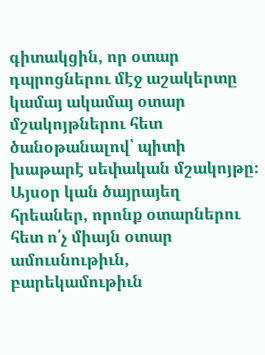գիտակցին, որ օտար դպրոցներու մէջ աշակերտը կամայ ակամայ օտար մշակոյթներու հետ ծանօթանալով՝ պիտի խաթարէ սեփական մշակոյթը։ Այսօր կան ծայրայեղ հրեաներ, որոնք օտարներու հետ ո՛չ միայն օտար ամուսնութիւն, բարեկամութիւն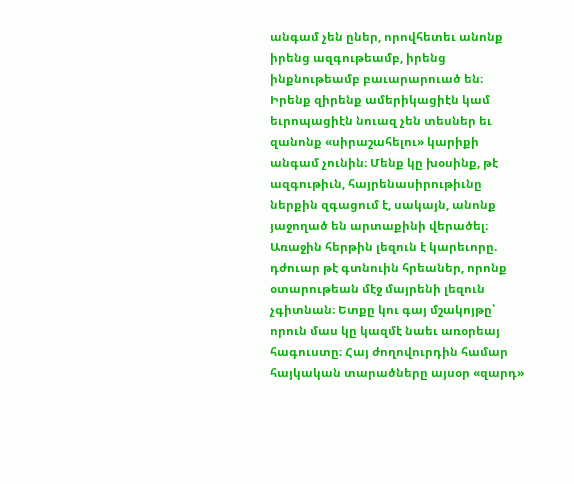անգամ չեն ըներ, որովհետեւ անոնք իրենց ազգութեամբ, իրենց ինքնութեամբ բաւարարուած են։ Իրենք զիրենք ամերիկացիէն կամ եւրոպացիէն նուազ չեն տեսներ եւ զանոնք «սիրաշահելու» կարիքի անգամ չունին։ Մենք կը խօսինք, թէ ազգութիւն, հայրենասիրութիւնը ներքին զգացում է, սակայն, անոնք յաջողած են արտաքինի վերածել։ Առաջին հերթին լեզուն է կարեւորը. դժուար թէ գտնուին հրեաներ, որոնք օտարութեան մէջ մայրենի լեզուն չգիտնան։ Ետքը կու գայ մշակոյթը՝ որուն մաս կը կազմէ նաեւ առօրեայ հագուստը։ Հայ ժողովուրդին համար հայկական տարածները այսօր «զարդ»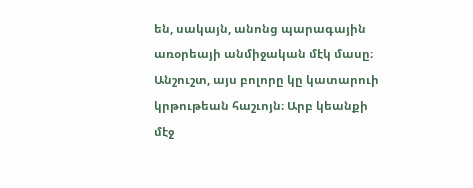են, սակայն, անոնց պարագային առօրեայի անմիջական մէկ մասը։ Անշուշտ, այս բոլորը կը կատարուի կրթութեան հաշւոյն։ Արբ կեանքի մէջ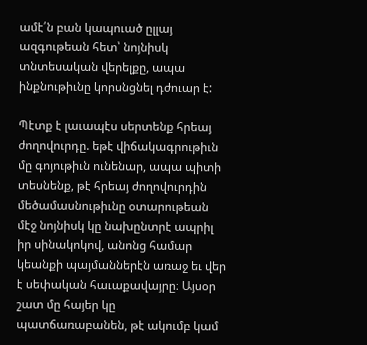ամէ՛ն բան կապուած ըլլայ ազգութեան հետ՝ նոյնիսկ տնտեսական վերելքը, ապա ինքնութիւնը կորսնցնել դժուար է:

Պէտք է լաւապէս սերտենք հրեայ ժողովուրդը. եթէ վիճակագրութիւն մը գոյութիւն ունենար, ապա պիտի տեսնենք, թէ հրեայ ժողովուրդին մեծամասնութիւնը օտարութեան մէջ նոյնիսկ կը նախընտրէ ապրիլ իր սինակոկով, անոնց համար կեանքի պայմաններէն առաջ եւ վեր է սեփական հաւաքավայրը։ Այսօր շատ մը հայեր կը պատճառաբանեն, թէ ակումբ կամ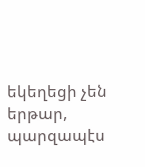եկեղեցի չեն երթար, պարզապէս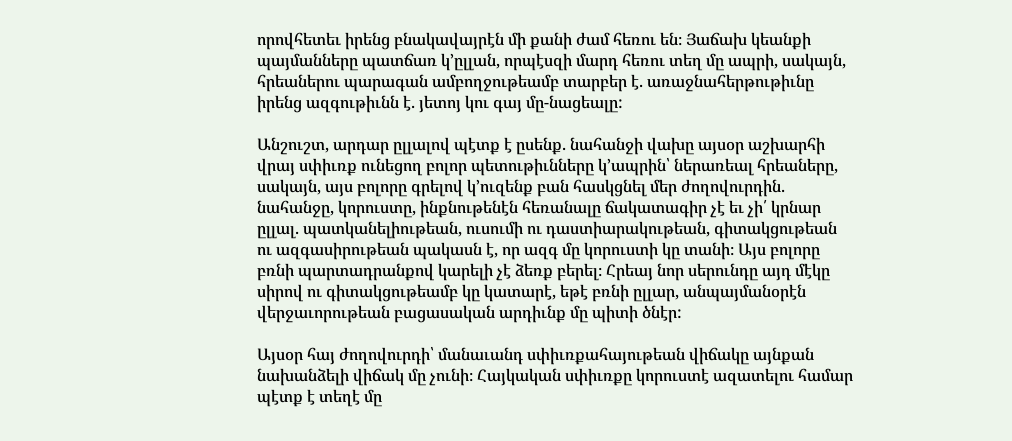որովհետեւ իրենց բնակավայրէն մի քանի ժամ հեռու են։ Յաճախ կեանքի պայմանները պատճառ կ՚ըլլան, որպէսզի մարդ հեռու տեղ մը ապրի, սակայն, հրեաներու պարագան ամբողջութեամբ տարբեր է. առաջնահերթութիւնը իրենց ազգութիւնն է. յետոյ կու գայ մը-նացեալը:

Անշուշտ, արդար ըլլալով պէտք է ըսենք. նահանջի վախը այսօր աշխարհի վրայ սփիւռք ունեցող բոլոր պետութիւնները կ՚ապրին՝ ներառեալ հրեաները, սակայն, այս բոլորը գրելով կ՚ուզենք բան հասկցնել մեր ժողովուրդին. նահանջը, կորուստը, ինքնութենէն հեռանալը ճակատագիր չէ եւ չի՛ կրնար ըլլալ. պատկանելիութեան, ուսումի ու դաստիարակութեան, գիտակցութեան ու ազգասիրութեան պակասն է, որ ազգ մը կորուստի կը տանի։ Այս բոլորը բռնի պարտադրանքով կարելի չէ ձեռք բերել։ Հրեայ նոր սերունդը այդ մէկը սիրով ու գիտակցութեամբ կը կատարէ, եթէ բռնի ըլլար, անպայմանօրէն վերջաւորութեան բացասական արդիւնք մը պիտի ծնէր:

Այսօր հայ ժողովուրդի՝ մանաւանդ սփիւռքահայութեան վիճակը այնքան նախանձելի վիճակ մը չունի։ Հայկական սփիւռքը կորուստէ ազատելու համար պէտք է տեղէ մը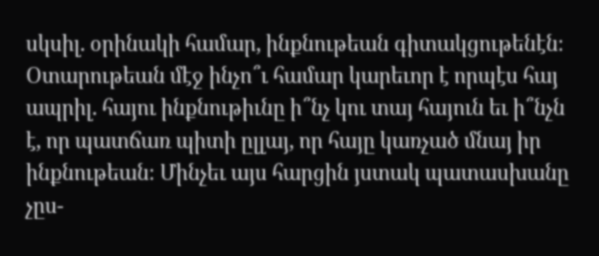սկսիլ. օրինակի համար, ինքնութեան գիտակցութենէն։ Օտարութեան մէջ ինչո՞ւ համար կարեւոր է որպէս հայ ապրիլ. հայու ինքնութիւնը ի՞նչ կու տայ հայուն եւ ի՞նչն է, որ պատճառ պիտի ըլլայ, որ հայը կառչած մնայ իր ինքնութեան։ Մինչեւ այս հարցին յստակ պատասխանը չըս-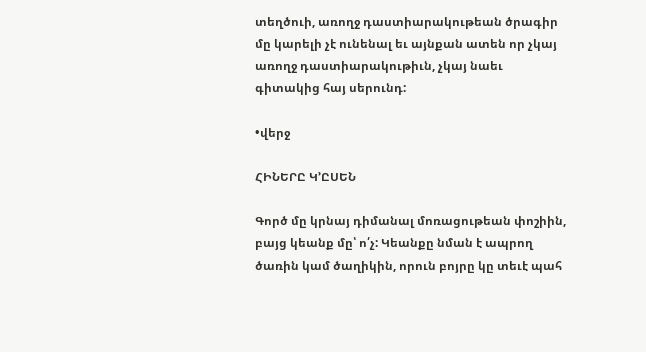տեղծուի, առողջ դաստիարակութեան ծրագիր մը կարելի չէ ունենալ եւ այնքան ատեն որ չկայ առողջ դաստիարակութիւն, չկայ նաեւ գիտակից հայ սերունդ:

•վերջ

ՀԻՆԵՐԸ Կ՚ԸՍԵՆ

Գործ մը կրնայ դիմանալ մոռացութեան փոշիին, բայց կեանք մը՝ ո՛չ: Կեանքը նման է ապրող ծառին կամ ծաղիկին, որուն բոյրը կը տեւէ պահ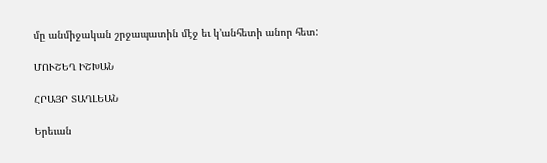մը անմիջական շրջապատին մէջ եւ կ՚անհետի անոր հետ:

ՄՈՒՇԵՂ ԻՇԽԱՆ

ՀՐԱՅՐ ՏԱՂԼԵԱՆ

Երեւան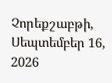Չորեքշաբթի, Սեպտեմբեր 16, 2026